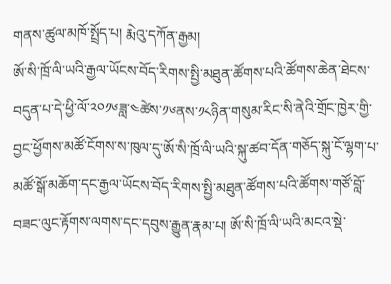གནས་ཚུལ་མཁོ་སྤྲོད་པ། རྨེའུ་དཀོན་རྒྱམ།
ཨོ་སི་ཁྲོ་ལི་ཡའི་རྒྱལ་ཡོངས་བོད་རིགས་སྤྱི་མཐུན་ཚོགས་པའི་ཚོགས་ཆེན་ཐེངས་བདུན་པ་དེ་ཕྱི་ལོ་༢༠༡༦ཟླ་༤ཚེས་༡༦ནས་༡༨ཉིན་གསུམ་རིང་སི་ནེའི་གྲོང་ཁྱེར་གྱི་བྱང་ཕྱོགས་མཚོ་ངོགས་ས་ཁུལ་དུ་ཨོ་སི་ཁྲོ་ལི་ཡའི་སྐུ་ཚབ་དོན་གཅོད་སྐུ་ངོ་ལྷག་པ་མཚོ་སྒོ་མཆོག་དང་རྒྱལ་ཡོངས་བོད་རིགས་སྤྱི་མཐུན་ཚོགས་པའི་ཚོགས་གཙོ་བློ་བཟང་ལུང་རྟོགས་ལགས་དང་དབུས་རྒྱུན་རྣམ་པ། ཨོ་སི་ཁྲོ་ལི་ཡའི་མངའ་སྡེ་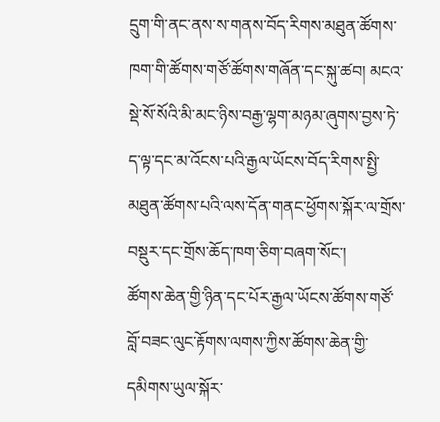དྲུག་གི་ནང་ནས་ས་གནས་བོད་རིགས་མཐུན་ཚོགས་ཁག་གི་ཚོགས་གཙོ་ཚོགས་གཞོན་དང་སྐུ་ཚབ། མངའ་སྡེ་སོ་སོའི་མི་མང་ཉིས་བརྒྱ་ལྷག་མཉམ་ཞུགས་བྱས་ཏེ་ད་ལྟ་དང་མ་འོངས་པའི་རྒྱལ་ཡོངས་བོད་རིགས་སྤྱི་མཐུན་ཚོགས་པའི་ལས་དོན་གནང་ཕྱོགས་སྐོར་ལ་གྲོས་བསྡུར་དང་གྲོས་ཆོད་ཁག་ཅིག་བཞག་སོང་།
ཚོགས་ཆེན་གྱི་ཉིན་དང་པོར་རྒྱལ་ཡོངས་ཚོགས་གཙོ་བློ་བཟང་ལུང་རྟོགས་ལགས་ཀྱིས་ཚོགས་ཆེན་གྱི་དམིགས་ཡུལ་སྐོར་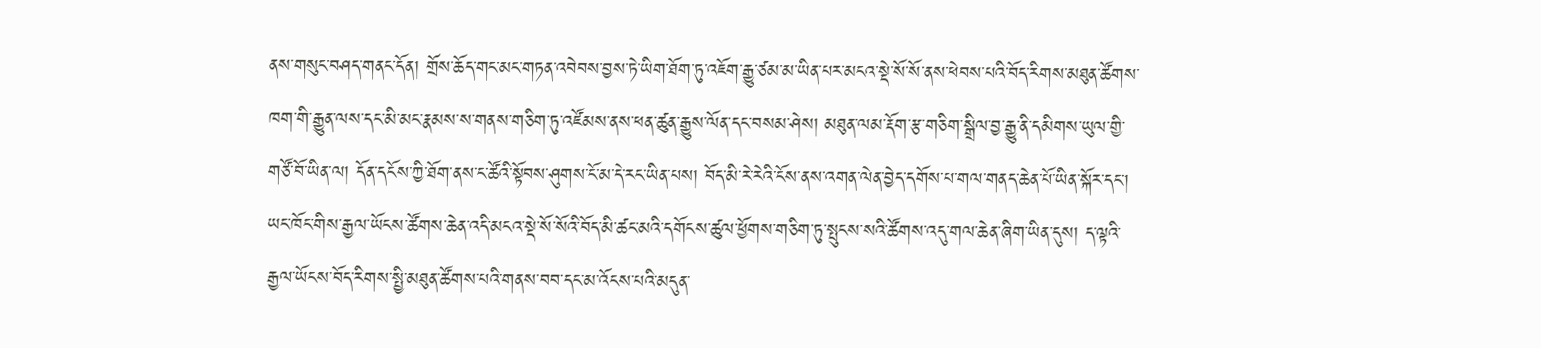ནས་གསུང་བཤད་གནང་དོན། གྲོས་ཆོད་གང་མང་གཏན་འབེབས་བྱས་ཏེ་ཡིག་ཐོག་ཏུ་འཇོག་རྒྱུ་ཙམ་མ་ཡིན་པར་མངའ་སྡེ་སོ་སོ་ནས་ཕེབས་པའི་བོད་རིགས་མཐུན་ཚོགས་ཁག་གི་རྒྱུན་ལས་དང་མི་མང་རྣམས་ས་གནས་གཅིག་ཏུ་འཛོམས་ནས་ཕན་ཚུན་རྒྱུས་ལོན་དང་བསམ་ཤེས། མཐུན་ལམ་རྡོག་རྩ་གཅིག་སྒྲིལ་བྱ་རྒྱུ་ནི་དམིགས་ཡུལ་གྱི་གཙོ་བོ་ཡིན་ལ། དོན་དངོས་ཀྱི་ཐོག་ནས་ང་ཚོའི་སྟོབས་ཤུགས་ངོ་མ་དེ་རང་ཡིན་པས། བོད་མི་རེ་རེའི་ངོས་ནས་འགན་ལེན་བྱེད་དགོས་པ་གལ་གནད་ཆེན་པོ་ཡིན་སྐོར་དང་། ཡང་ཁོང་གིས་རྒྱལ་ཡོངས་ཚོགས་ཆེན་འདི་མངའ་སྡེ་སོ་སོའི་བོད་མི་ཚང་མའི་དགོངས་ཚུལ་ཕྱོགས་གཅིག་ཏུ་སྤུངས་སའི་ཚོགས་འདུ་གལ་ཆེན་ཞིག་ཡིན་དུས། ད་ལྟའི་རྒྱལ་ཡོངས་བོད་རིགས་སྤྱི་མཐུན་ཚོགས་པའི་གནས་བབ་དང་མ་འོངས་པའི་མདུན་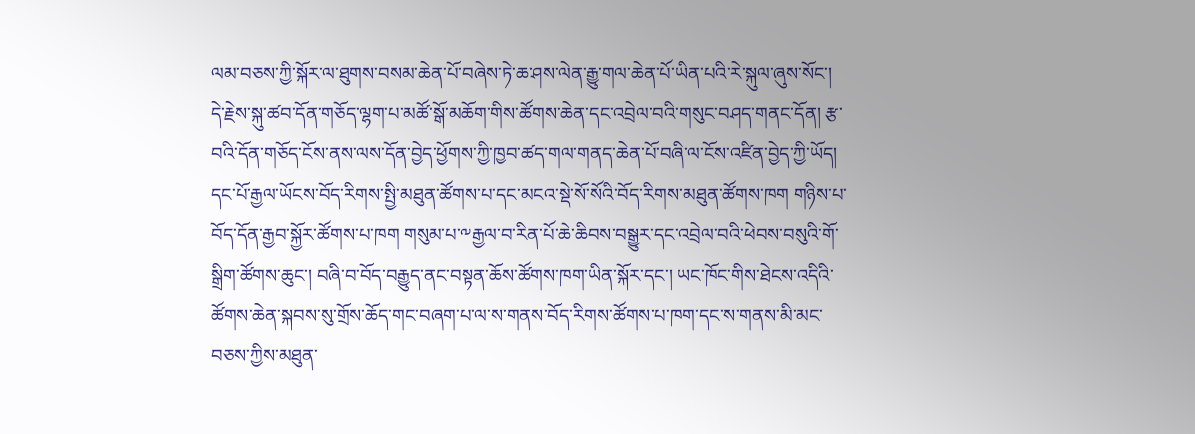ལམ་བཅས་ཀྱི་སྐོར་ལ་ཐུགས་བསམ་ཆེན་པོ་བཞེས་ཏེ་ཆ་ཤས་ལེན་རྒྱུ་གལ་ཆེན་པོ་ཡིན་པའི་རེ་སྐུལ་ཞུས་སོང་།
དེ་རྗེས་སྐུ་ཚབ་དོན་གཅོད་ལྷག་པ་མཚོ་སྒོ་མཆོག་གིས་ཚོགས་ཆེན་དང་འབྲེལ་བའི་གསུང་བཤད་གནང་དོན། རྩ་བའི་དོན་གཅོད་ངོས་ནས་ལས་དོན་བྱེད་ཕྱོགས་ཀྱི་ཁྱབ་ཚད་གལ་གནད་ཆེན་པོ་བཞི་ལ་ངོས་འཛིན་བྱེད་ཀྱི་ཡོད། དང་པོ་རྒྱལ་ཡོངས་བོད་རིགས་སྤྱི་མཐུན་ཚོགས་པ་དང་མངའ་སྡེ་སོ་སོའི་བོད་རིགས་མཐུན་ཚོགས་ཁག གཉིས་པ་བོད་དོན་རྒྱབ་སྐྱོར་ཚོགས་པ་ཁག གསུམ་པ་༸རྒྱལ་བ་རིན་པོ་ཆེ་ཆིབས་བསྒྱུར་དང་འབྲེལ་བའི་ཕེབས་བསུའི་གོ་སྒྲིག་ཚོགས་ཆུང་། བཞི་བ་བོད་བརྒྱུད་ནང་བསྟན་ཆོས་ཚོགས་ཁག་ཡིན་སྐོར་དང་། ཡང་ཁོང་གིས་ཐེངས་འདིའི་ཚོགས་ཆེན་སྐབས་སུ་གྲོས་ཆོད་གང་བཞག་པ་ལ་ས་གནས་བོད་རིགས་ཚོགས་པ་ཁག་དང་ས་གནས་མི་མང་བཅས་ཀྱིས་མཐུན་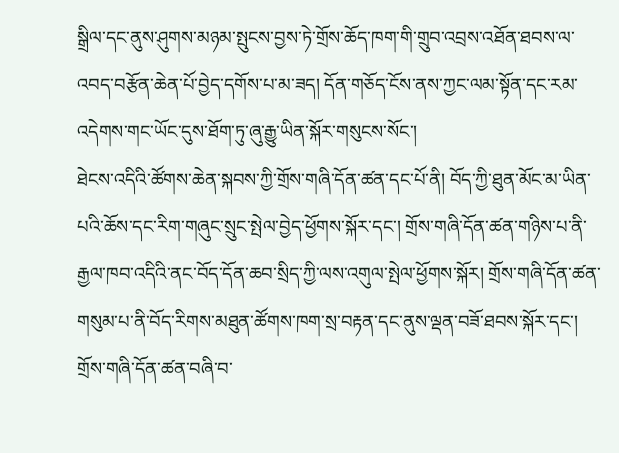སྒྲིལ་དང་ནུས་ཤུགས་མཉམ་སྤུངས་བྱས་ཏེ་གྲོས་ཆོད་ཁག་གི་གྲུབ་འབྲས་འཐོན་ཐབས་ལ་འབད་བརྩོན་ཆེན་པོ་བྱེད་དགོས་པ་མ་ཟད། དོན་གཅོད་ངོས་ནས་ཀྱང་ལམ་སྟོན་དང་རམ་འདེགས་གང་ཡོང་དུས་ཐོག་ཏུ་ཞུ་རྒྱུ་ཡིན་སྐོར་གསུངས་སོང་།
ཐེངས་འདིའི་ཚོགས་ཆེན་སྐབས་ཀྱི་གྲོས་གཞི་དོན་ཚན་དང་པོ་ནི། བོད་ཀྱི་ཐུན་མོང་མ་ཡིན་པའི་ཆོས་དང་རིག་གཞུང་སྲུང་སྤེལ་བྱེད་ཕྱོགས་སྐོར་དང་། གྲོས་གཞི་དོན་ཚན་གཉིས་པ་ནི་རྒྱལ་ཁབ་འདིའི་ནང་བོད་དོན་ཆབ་སྲིད་ཀྱི་ལས་འགུལ་སྤེལ་ཕྱོགས་སྐོར། གྲོས་གཞི་དོན་ཚན་གསུམ་པ་ནི་བོད་རིགས་མཐུན་ཚོགས་ཁག་སྲ་བརྟན་དང་ནུས་ལྡན་བཟོ་ཐབས་སྐོར་དང་། གྲོས་གཞི་དོན་ཚན་བཞི་བ་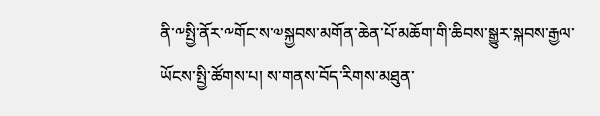ནི་༸སྤྱི་ནོར་༸གོང་ས་༧སྐྱབས་མགོན་ཆེན་པོ་མཆོག་གི་ཆིབས་སྒྱུར་སྐབས་རྒྱལ་ཡོངས་སྤྱི་ཚོགས་པ། ས་གནས་བོད་རིགས་མཐུན་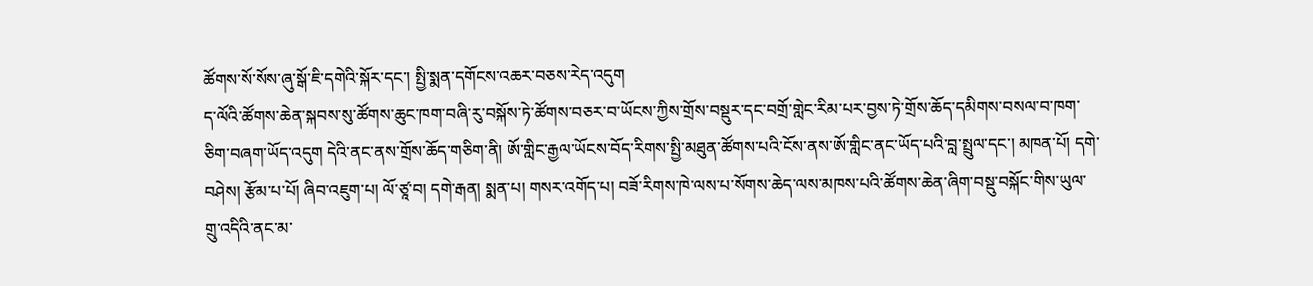ཚོགས་སོ་སོས་ཞུ་སྒོ་ཇི་དགེའི་སྐོར་དང་། སྤྱི་སྨན་དགོངས་འཆར་བཅས་རེད་འདུག
ད་ལོའི་ཚོགས་ཆེན་སྐབས་སུ་ཚོགས་ཆུང་ཁག་བཞི་རུ་བསྐོས་ཏེ་ཚོགས་བཅར་བ་ཡོངས་ཀྱིས་གྲོས་བསྡུར་དང་བགྲོ་གླེང་རིམ་པར་བྱས་ཏེ་གྲོས་ཆོད་དམིགས་བསལ་བ་ཁག་ཅིག་བཞག་ཡོད་འདུག དེའི་ནང་ནས་གྲོས་ཆོད་གཅིག་ནི། ཨོ་གླིང་རྒྱལ་ཡོངས་བོད་རིགས་སྤྱི་མཐུན་ཚོགས་པའི་ངོས་ནས་ཨོ་གླིང་ནང་ཡོད་པའི་བླ་སྤྲུལ་དང་། མཁན་པོ། དགེ་བཤེས། རྩོམ་པ་པོ། ཞིབ་འཇུག་པ། ལོ་ཙཱ་བ། དགེ་རྒན། སྨན་པ། གསར་འགོད་པ། བཟོ་རིགས་ཁེ་ལས་པ་སོགས་ཆེད་ལས་མཁས་པའི་ཚོགས་ཆེན་ཞིག་བསྡུ་བསྐོང་གིས་ཡུལ་གྲུ་འདིའི་ནང་མ་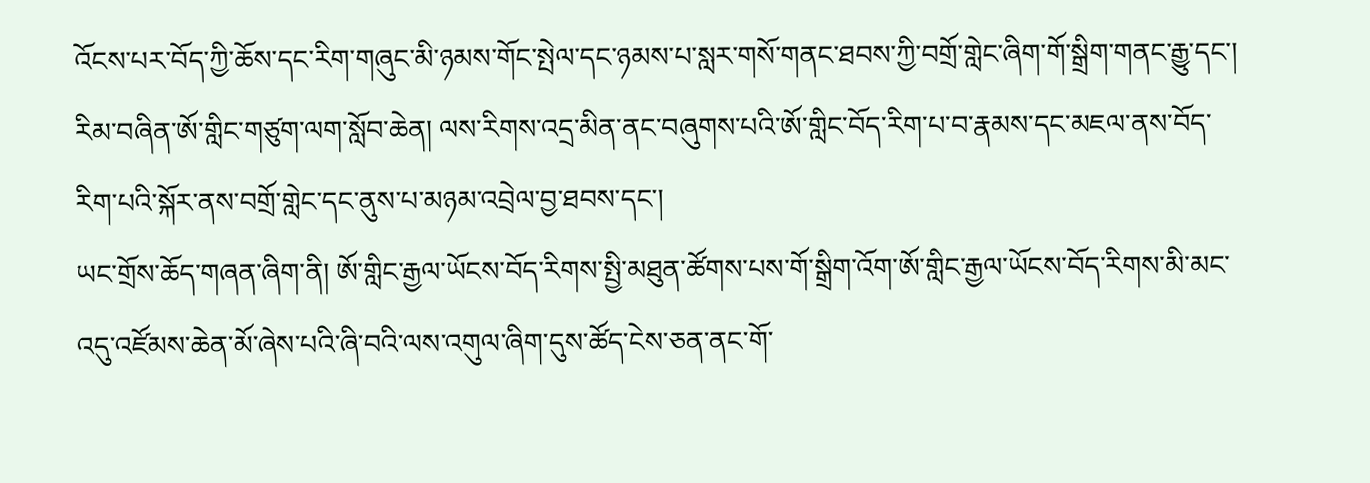འོངས་པར་བོད་ཀྱི་ཆོས་དང་རིག་གཞུང་མི་ཉམས་གོང་སྤེལ་དང་ཉམས་པ་སླར་གསོ་གནང་ཐབས་ཀྱི་བགྲོ་གླེང་ཞིག་གོ་སྒྲིག་གནང་རྒྱུ་དང་། རིམ་བཞིན་ཨོ་གླིང་གཙུག་ལག་སློབ་ཆེན། ལས་རིགས་འདྲ་མིན་ནང་བཞུགས་པའི་ཨོ་གླིང་བོད་རིག་པ་བ་རྣམས་དང་མཇལ་ནས་བོད་རིག་པའི་སྐོར་ནས་བགྲོ་གླེང་དང་ནུས་པ་མཉམ་འབྲེལ་བྱ་ཐབས་དང་།
ཡང་གྲོས་ཆོད་གཞན་ཞིག་ནི། ཨོ་གླིང་རྒྱལ་ཡོངས་བོད་རིགས་སྤྱི་མཐུན་ཚོགས་པས་གོ་སྒྲིག་འོག་ཨོ་གླིང་རྒྱལ་ཡོངས་བོད་རིགས་མི་མང་འདུ་འཛོམས་ཆེན་མོ་ཞེས་པའི་ཞི་བའི་ལས་འགུལ་ཞིག་དུས་ཚོད་ངེས་ཅན་ནང་གོ་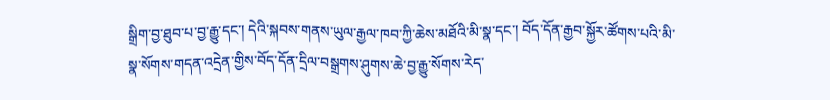སྒྲིག་བྱ་ཐུབ་པ་བྱ་རྒྱུ་དང་། དེའི་སྐབས་གནས་ཡུལ་རྒྱལ་ཁབ་ཀྱི་ཆེས་མཐོའི་མི་སྣ་དང་། བོད་དོན་རྒྱབ་སྐྱོར་ཚོགས་པའི་མི་སྣ་སོགས་གདན་འདྲེན་གྱིས་བོད་དོན་དྲིལ་བསྒྲགས་ཤུགས་ཆེ་བྱ་རྒྱུ་སོགས་རེད་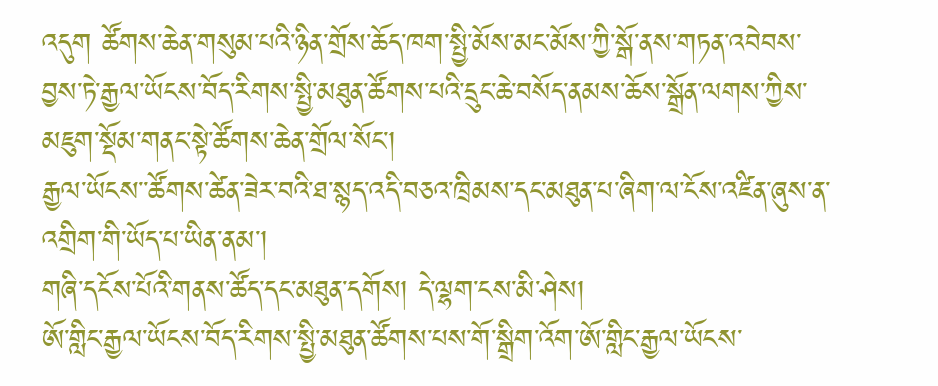འདུག ཚོགས་ཆེན་གསུམ་པའི་ཉིན་གྲོས་ཆོད་ཁག་སྤྱི་མོས་མང་མོས་ཀྱི་སྒོ་ནས་གཏན་འབེབས་བྱས་ཏེ་རྒྱལ་ཡོངས་བོད་རིགས་སྤྱི་མཐུན་ཚོགས་པའི་དྲུང་ཆེ་བསོད་ནམས་ཆོས་སྒྲོན་ལགས་ཀྱིས་མཇུག་སྡོམ་གནང་སྟེ་ཚོགས་ཆེན་གྲོལ་སོང་།
རྒྱལ་ཡོངས་་ཚོགས་ཚེན་ཟེར་བའི་ཐ་སྙད་འདི་བཅའ་ཁྲིམས་དང་མཐུན་པ་ཞིག་ལ་ངོས་འཛིན་ཞུས་ན་འགྲིག་གི་ཡོད་པ་ཡིན་ནམ་།
གཞི་དངོས་པོའི་གནས་ཚོད་དང་མཐུན་དགོས། དེ་ལྷག་ངས་མི་ཤེས།
ཨོ་གླིང་རྒྱལ་ཡོངས་བོད་རིགས་སྤྱི་མཐུན་ཚོགས་པས་གོ་སྒྲིག་འོག་ཨོ་གླིང་རྒྱལ་ཡོངས་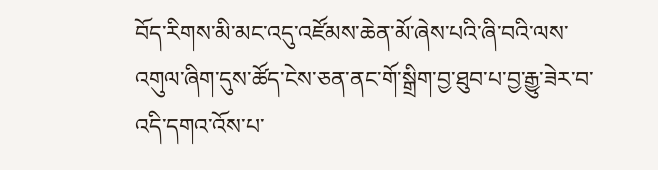བོད་རིགས་མི་མང་འདུ་འཛོམས་ཆེན་མོ་ཞེས་པའི་ཞི་བའི་ལས་འགུལ་ཞིག་དུས་ཚོད་ངེས་ཅན་ནང་གོ་སྒྲིག་བྱ་ཐུབ་པ་བྱ་རྒྱུ་ཟེར་བ་འདི་དགའ་འོས་པ་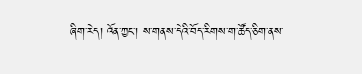ཞིག་རེད། འོན་ཀྱང་། ས་གནས་དེའི་བོད་རིགས་ག་ཚོད་ཅིག་ནས་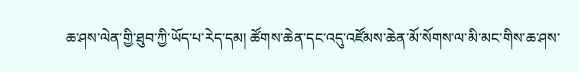ཆ་ཤས་ལེན་གྱི་ཐུབ་ཀྱི་ཡོད་པ་རེད་དམ། ཚོགས་ཆེན་དང་འདུ་འཛོམས་ཆེན་མོ་སོགས་ལ་མི་མང་གིས་ཆ་ཤས་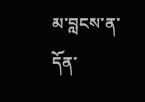མ་བླངས་ན་དོན་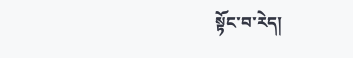སྟོང་བ་རེད།